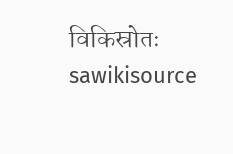विकिस्रोतः
sawikisource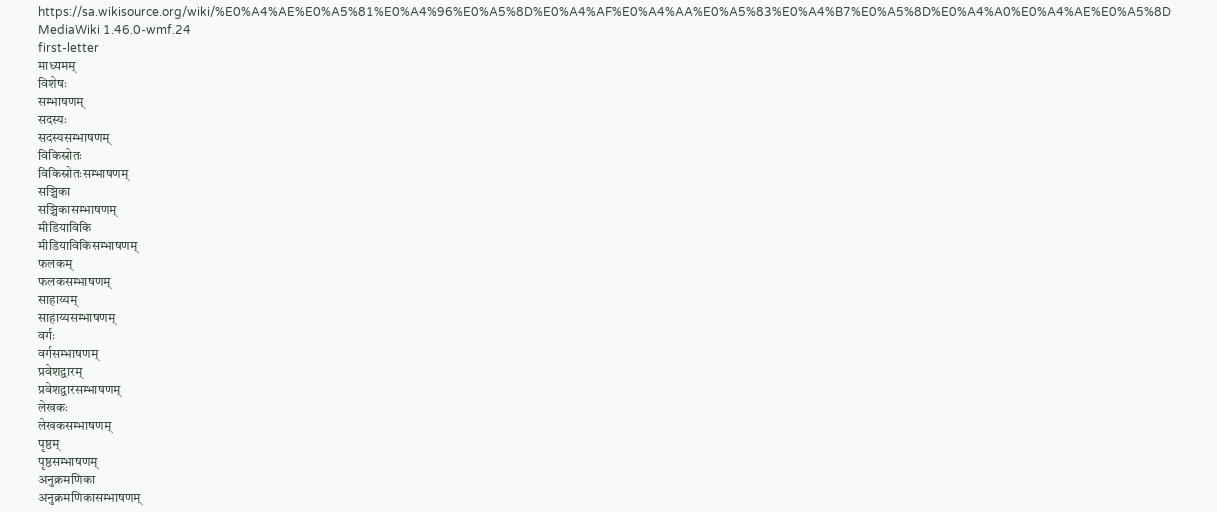https://sa.wikisource.org/wiki/%E0%A4%AE%E0%A5%81%E0%A4%96%E0%A5%8D%E0%A4%AF%E0%A4%AA%E0%A5%83%E0%A4%B7%E0%A5%8D%E0%A4%A0%E0%A4%AE%E0%A5%8D
MediaWiki 1.46.0-wmf.24
first-letter
माध्यमम्
विशेषः
सम्भाषणम्
सदस्यः
सदस्यसम्भाषणम्
विकिस्रोतः
विकिस्रोतःसम्भाषणम्
सञ्चिका
सञ्चिकासम्भाषणम्
मीडियाविकि
मीडियाविकिसम्भाषणम्
फलकम्
फलकसम्भाषणम्
साहाय्यम्
साहाय्यसम्भाषणम्
वर्गः
वर्गसम्भाषणम्
प्रवेशद्वारम्
प्रवेशद्वारसम्भाषणम्
लेखकः
लेखकसम्भाषणम्
पृष्ठम्
पृष्ठसम्भाषणम्
अनुक्रमणिका
अनुक्रमणिकासम्भाषणम्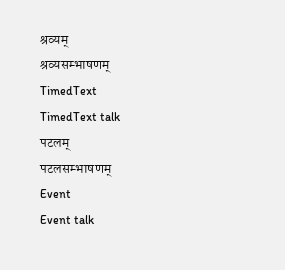श्रव्यम्
श्रव्यसम्भाषणम्
TimedText
TimedText talk
पटलम्
पटलसम्भाषणम्
Event
Event talk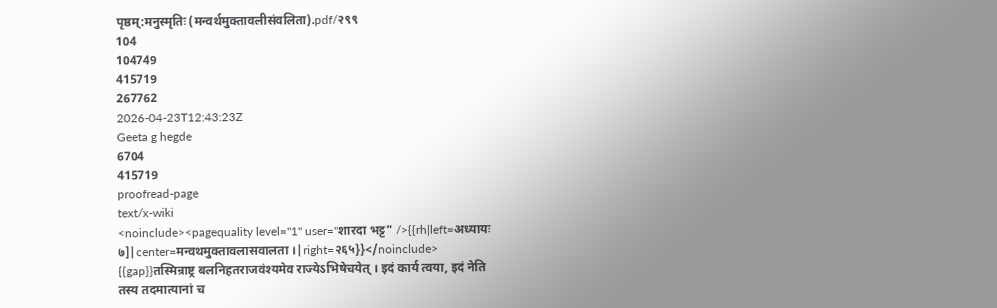पृष्ठम्:मनुस्मृतिः (मन्वर्थमुक्तावलीसंवलिता).pdf/२९९
104
104749
415719
267762
2026-04-23T12:43:23Z
Geeta g hegde
6704
415719
proofread-page
text/x-wiki
<noinclude><pagequality level="1" user="शारदा भट्ट" />{{rh|left=अध्यायः ७]|center=मन्वथमुक्तावलासवालता ।|right=२६५}}</noinclude>
{{gap}}तस्मिन्राष्ट्र बलनिहतराजवंश्यमेव राज्येऽभिषेचयेत् । इदं कार्य त्वया, इदं नेति
तस्य तदमात्यानां च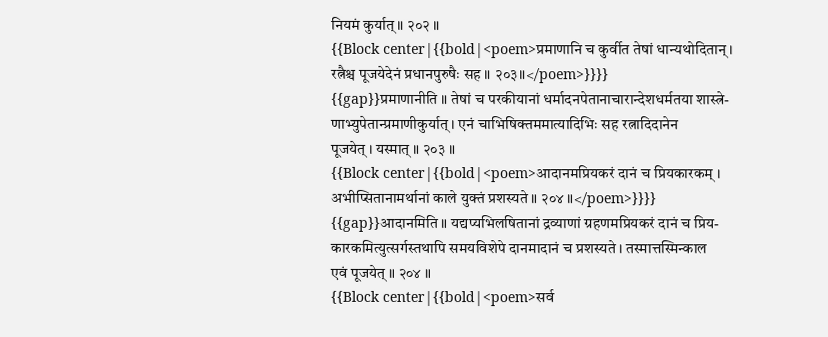नियमं कुर्यात् ॥ २०२ ॥
{{Block center|{{bold|<poem>प्रमाणानि च कुर्वीत तेषां धान्यथोदितान् ।
रत्नैश्च पूजयेदेनं प्रधानपुरुषैः सह ॥ २०३॥</poem>}}}}
{{gap}}प्रमाणानीति ॥ तेषां च परकीयानां धर्मादनपेतानाचारान्देशधर्मतया शास्त्रे-
णाभ्युपेतान्प्रमाणीकुर्यात् । एनं चाभिषिक्तममात्यादिभिः सह रत्नादिदानेन
पूजयेत् । यस्मात् ॥ २०३ ॥
{{Block center|{{bold|<poem>आदानमप्रियकरं दानं च प्रियकारकम् ।
अभीप्सितानामर्थानां काले युक्तं प्रशस्यते ॥ २०४ ॥</poem>}}}}
{{gap}}आदानमिति ॥ यद्यप्यभिलषितानां द्रव्याणां ग्रहणमप्रियकरं दानं च प्रिय-
कारकमित्युत्सर्गस्तथापि समयविशेपे दानमादानं च प्रशस्यते । तस्मात्तस्मिन्काल
एवं पूजयेत् ॥ २०४ ॥
{{Block center|{{bold|<poem>सर्व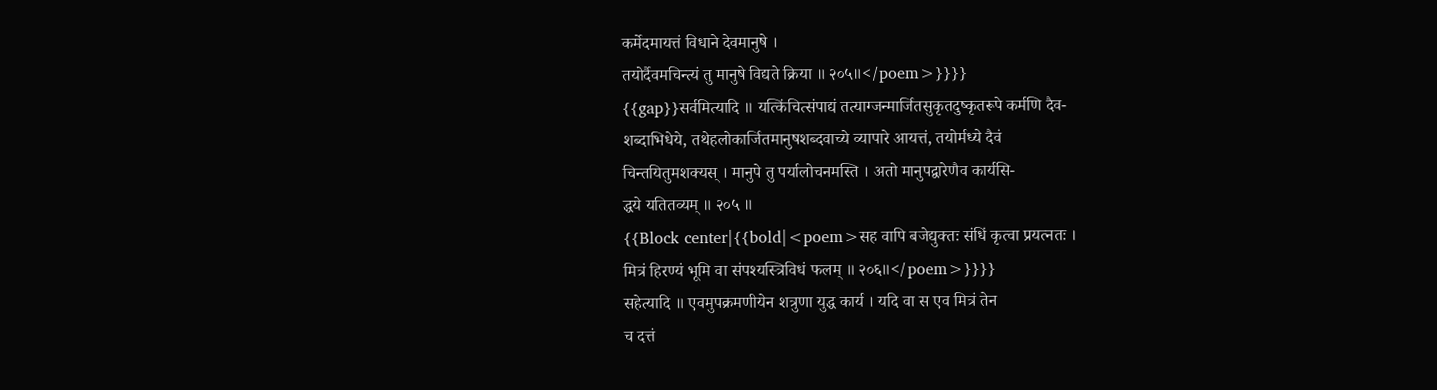कर्मेदमायत्तं विधाने देवमानुषे ।
तयोर्दैवमचिन्त्यं तु मानुषे विद्यते क्रिया ॥ २०५॥</poem>}}}}
{{gap}}सर्वमित्यादि ॥ यत्किंचित्संपाद्यं तत्याग्जन्मार्जितसुकृतदुष्कृतरूपे कर्मणि दैव-
शब्दाभिधेये, तथेहलोकार्जितमानुषशब्दवाच्ये व्यापारे आयत्तं, तयोर्मध्ये दैवं
चिन्तयितुमशक्यस् । मानुपे तु पर्यालोचनमस्ति । अतो मानुपद्वारेणैव कार्यसि-
द्धये यतितव्यम् ॥ २०५ ॥
{{Block center|{{bold|<poem>सह वापि बजेद्युक्तः संधिं कृत्वा प्रयत्नतः ।
मित्रं हिरण्यं भूमि वा संपश्यस्त्रिविधं फलम् ॥ २०६॥</poem>}}}}
सहेत्यादि ॥ एवमुपक्रमणीयेन शत्रुणा युद्ध कार्य । यदि वा स एव मित्रं तेन
च दत्तं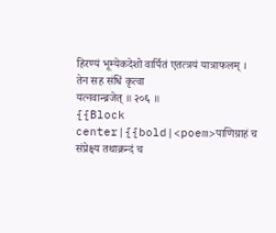हिरण्यं भूम्येकदेशो वार्पितं एतत्त्रयं यात्राफलम् । तेन सह संधिं कृत्वा
यत्नवान्ब्रजेत् ॥ २०६ ॥
{{Block center|{{bold|<poem>पाणिग्राहं च संप्रेक्ष्य तथाक्रन्दं च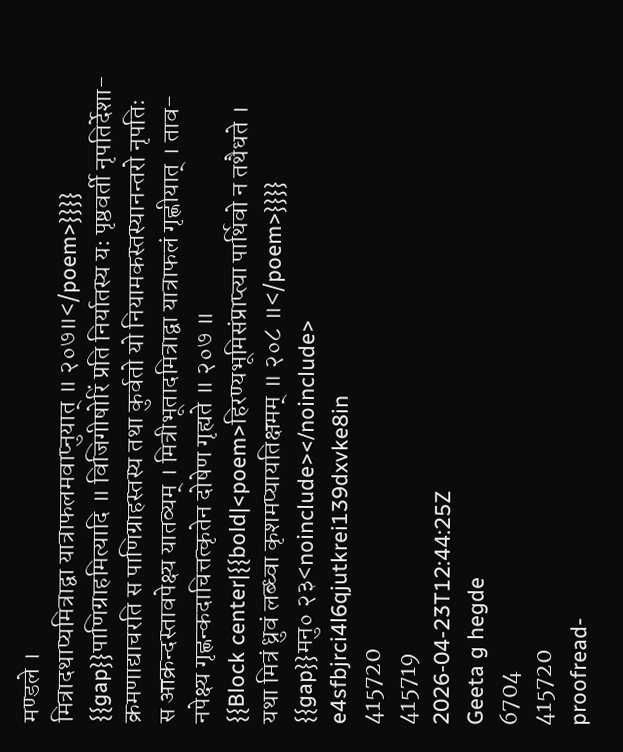मण्डले ।
मित्रादथाप्यमित्राद्वा यात्राफलमवाप्नुयात् ॥ २०७॥</poem>}}}}
{{gap}}पाणिग्राहमित्यादि ॥ विजिगीषोरिं प्रति निर्यातस्य यः पृष्ठवर्ती नृपतिर्देशा-
क्रमणाद्याचरति स पाणिग्राहस्तस्य तथा कुर्वतो यो नियामकस्तस्यानन्तरो नृपतिः
स आक्रन्दस्तावपेक्ष्य यातव्यम् । मित्रीभूतादमित्राद्वा यात्राफलं गृह्णीयात् । ताव-
नपेक्ष्य गृह्णन्कदाचित्तत्कृतेन दोषेण गृह्यते ॥ २०७ ॥
{{Block center|{{bold|<poem>हिरण्यभूमिसंप्राप्त्या पार्थिवो न तथैधते ।
यथा मित्रं ध्रुवं लब्ध्वा कृशमप्यायतिक्षमम् ॥ २०८ ॥</poem>}}}}
{{gap}}मनु० २३<noinclude></noinclude>
e4sfbjrci4l6qjutkrei139dxvke8in
415720
415719
2026-04-23T12:44:25Z
Geeta g hegde
6704
415720
proofread-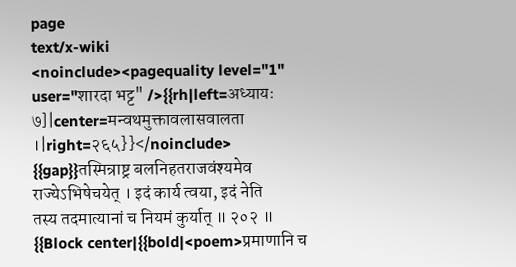page
text/x-wiki
<noinclude><pagequality level="1" user="शारदा भट्ट" />{{rh|left=अध्यायः ७]|center=मन्वथमुक्तावलासवालता ।|right=२६५}}</noinclude>
{{gap}}तस्मिन्राष्ट्र बलनिहतराजवंश्यमेव राज्येऽभिषेचयेत् । इदं कार्य त्वया, इदं नेति
तस्य तदमात्यानां च नियमं कुर्यात् ॥ २०२ ॥
{{Block center|{{bold|<poem>प्रमाणानि च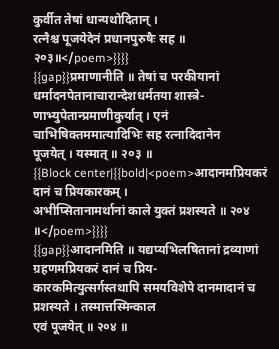कुर्वीत तेषां धान्यथोदितान् ।
रत्नैश्च पूजयेदेनं प्रधानपुरुषैः सह ॥ २०३॥</poem>}}}}
{{gap}}प्रमाणानीति ॥ तेषां च परकीयानां धर्मादनपेतानाचारान्देशधर्मतया शास्त्रे-
णाभ्युपेतान्प्रमाणीकुर्यात् । एनं चाभिषिक्तममात्यादिभिः सह रत्नादिदानेन
पूजयेत् । यस्मात् ॥ २०३ ॥
{{Block center|{{bold|<poem>आदानमप्रियकरं दानं च प्रियकारकम् ।
अभीप्सितानामर्थानां काले युक्तं प्रशस्यते ॥ २०४ ॥</poem>}}}}
{{gap}}आदानमिति ॥ यद्यप्यभिलषितानां द्रव्याणां ग्रहणमप्रियकरं दानं च प्रिय-
कारकमित्युत्सर्गस्तथापि समयविशेपे दानमादानं च प्रशस्यते । तस्मात्तस्मिन्काल
एवं पूजयेत् ॥ २०४ ॥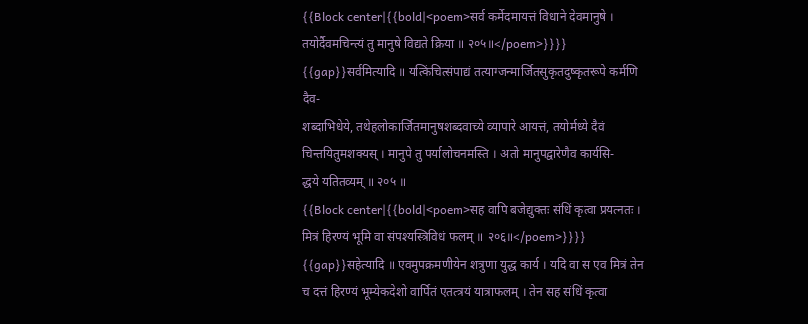{{Block center|{{bold|<poem>सर्व कर्मेदमायत्तं विधाने देवमानुषे ।
तयोर्दैवमचिन्त्यं तु मानुषे विद्यते क्रिया ॥ २०५॥</poem>}}}}
{{gap}}सर्वमित्यादि ॥ यत्किंचित्संपाद्यं तत्याग्जन्मार्जितसुकृतदुष्कृतरूपे कर्मणि दैव-
शब्दाभिधेये, तथेहलोकार्जितमानुषशब्दवाच्ये व्यापारे आयत्तं, तयोर्मध्ये दैवं
चिन्तयितुमशक्यस् । मानुपे तु पर्यालोचनमस्ति । अतो मानुपद्वारेणैव कार्यसि-
द्धये यतितव्यम् ॥ २०५ ॥
{{Block center|{{bold|<poem>सह वापि बजेद्युक्तः संधिं कृत्वा प्रयत्नतः ।
मित्रं हिरण्यं भूमि वा संपश्यस्त्रिविधं फलम् ॥ २०६॥</poem>}}}}
{{gap}}सहेत्यादि ॥ एवमुपक्रमणीयेन शत्रुणा युद्ध कार्य । यदि वा स एव मित्रं तेन
च दत्तं हिरण्यं भूम्येकदेशो वार्पितं एतत्त्रयं यात्राफलम् । तेन सह संधिं कृत्वा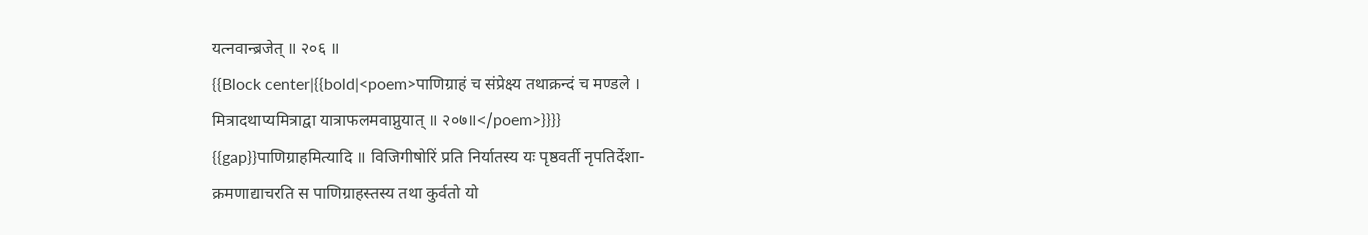यत्नवान्ब्रजेत् ॥ २०६ ॥
{{Block center|{{bold|<poem>पाणिग्राहं च संप्रेक्ष्य तथाक्रन्दं च मण्डले ।
मित्रादथाप्यमित्राद्वा यात्राफलमवाप्नुयात् ॥ २०७॥</poem>}}}}
{{gap}}पाणिग्राहमित्यादि ॥ विजिगीषोरिं प्रति निर्यातस्य यः पृष्ठवर्ती नृपतिर्देशा-
क्रमणाद्याचरति स पाणिग्राहस्तस्य तथा कुर्वतो यो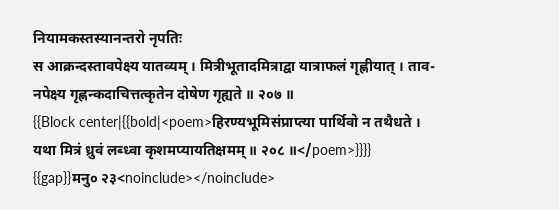नियामकस्तस्यानन्तरो नृपतिः
स आक्रन्दस्तावपेक्ष्य यातव्यम् । मित्रीभूतादमित्राद्वा यात्राफलं गृह्णीयात् । ताव-
नपेक्ष्य गृह्णन्कदाचित्तत्कृतेन दोषेण गृह्यते ॥ २०७ ॥
{{Block center|{{bold|<poem>हिरण्यभूमिसंप्राप्त्या पार्थिवो न तथैधते ।
यथा मित्रं ध्रुवं लब्ध्वा कृशमप्यायतिक्षमम् ॥ २०८ ॥</poem>}}}}
{{gap}}मनु० २३<noinclude></noinclude>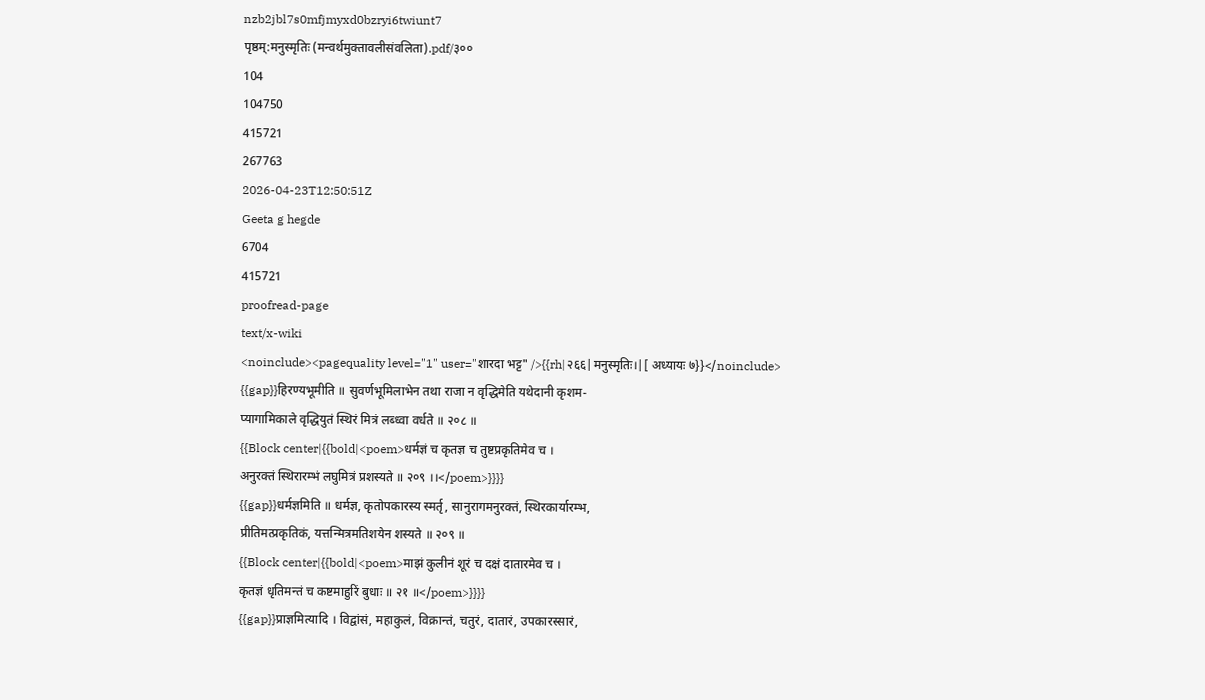nzb2jbl7s0mfjmyxd0bzryi6twiunt7
पृष्ठम्:मनुस्मृतिः (मन्वर्थमुक्तावलीसंवलिता).pdf/३००
104
104750
415721
267763
2026-04-23T12:50:51Z
Geeta g hegde
6704
415721
proofread-page
text/x-wiki
<noinclude><pagequality level="1" user="शारदा भट्ट" />{{rh|२६६|मनुस्मृतिः।|[ अध्यायः ७}}</noinclude>
{{gap}}हिरण्यभूमीति ॥ सुवर्णभूमिलाभेन तथा राजा न वृद्धिमेति यथेदानी कृशम-
प्यागामिकाले वृद्धियुतं स्थिरं मित्रं लब्ध्वा वर्धते ॥ २०८ ॥
{{Block center|{{bold|<poem>धर्मज्ञं च कृतज्ञ च तुष्टप्रकृतिमेव च ।
अनुरक्तं स्थिरारम्भं लघुमित्रं प्रशस्यते ॥ २०९ ।।</poem>}}}}
{{gap}}धर्मज्ञमिति ॥ धर्मज्ञ, कृतोपकारस्य स्मर्तृ, सानुरागमनुरक्तं, स्थिरकार्यारम्भ,
प्रीतिमत्प्रकृतिकं, यत्तन्मित्रमतिशयेन शस्यते ॥ २०९ ॥
{{Block center|{{bold|<poem>माझं कुलीनं शूरं च दक्षं दातारमेव च ।
कृतज्ञं धृतिमन्तं च कष्टमाहुरिं बुधाः ॥ २१ ॥</poem>}}}}
{{gap}}प्राज्ञमित्यादि । विद्वांसं, महाकुलं, विक्रान्तं, चतुरं, दातारं, उपकारस्सारं,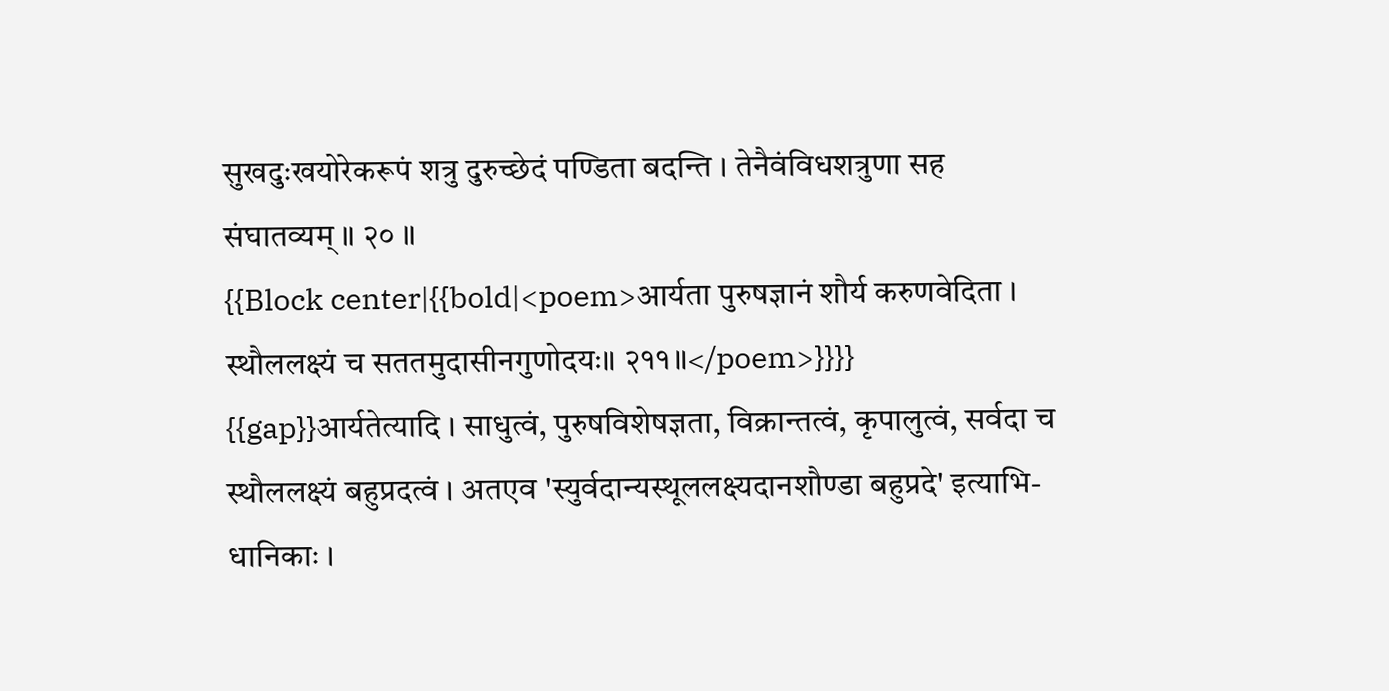सुखदुःखयोरेकरूपं शत्रु दुरुच्छेदं पण्डिता बदन्ति । तेनैवंविधशत्रुणा सह
संघातव्यम् ॥ २० ॥
{{Block center|{{bold|<poem>आर्यता पुरुषज्ञानं शौर्य करुणवेदिता ।
स्थौललक्ष्यं च सततमुदासीनगुणोदयः॥ २११॥</poem>}}}}
{{gap}}आर्यतेत्यादि । साधुत्वं, पुरुषविशेषज्ञता, विक्रान्तत्वं, कृपालुत्वं, सर्वदा च
स्थौललक्ष्यं बहुप्रदत्वं । अतएव 'स्युर्वदान्यस्थूललक्ष्यदानशौण्डा बहुप्रदे' इत्याभि-
धानिकाः ।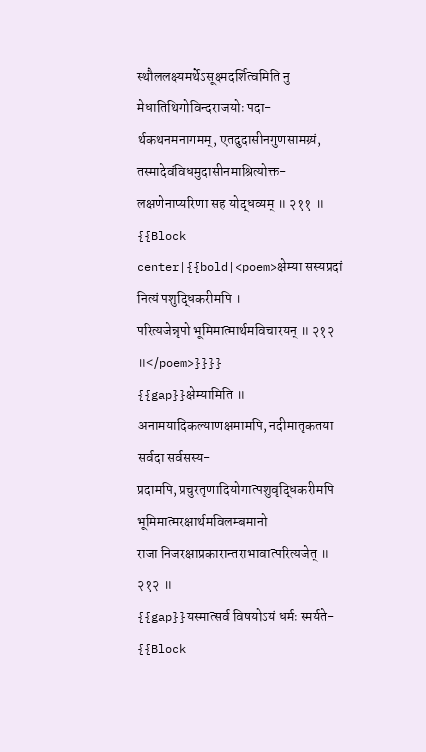स्थौललक्ष्यमर्थेऽसूक्ष्मदर्शित्वमिति नु मेधातिथिगोविन्दराजयोः पदा-
र्थकथनमनागमम्, एतदुदासीनगुणसामग्र्यं, तस्मादेवंविधमुदासीनमाश्रित्योक्त-
लक्षणेनाप्यरिणा सह योद्धव्यम् ॥ २११ ॥
{{Block center|{{bold|<poem>क्षेम्या सस्यप्रदां नित्यं पशुद्धिकरीमपि ।
परित्यजेन्नृपो भूमिमात्मार्थमविचारयन् ॥ २१२ ॥</poem>}}}}
{{gap}}क्षेम्यामिति ॥ अनामयादिकल्याणक्षमामपि, नदीमातृकतया सर्वदा सर्वसस्य-
प्रदामपि, प्रचुरतृणादियोगात्पशुवृद्धिकरीमपि भूमिमात्मरक्षार्थमविलम्बमानो
राजा निजरक्षाप्रकारान्तराभावात्परित्यजेत् ॥ २१२ ॥
{{gap}}यस्मात्सर्व विषयोऽयं धर्मः स्मर्यते-
{{Block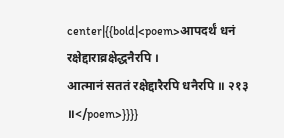center|{{bold|<poem>आपदर्थं धनं रक्षेद्दाराव्रक्षेद्धनैरपि ।
आत्मानं सततं रक्षेद्दारैरपि धनैरपि ॥ २१३ ॥</poem>}}}}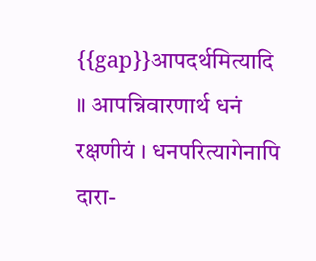{{gap}}आपदर्थमित्यादि ॥ आपन्निवारणार्थ धनं रक्षणीयं । धनपरित्यागेनापि दारा-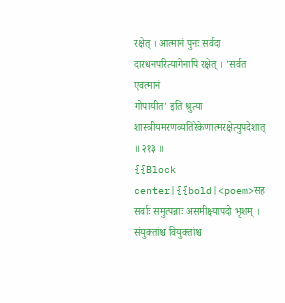रक्षेत् । आत्मानं पुनः सर्वदा दारधनपरित्यागेनापि रक्षेत् । 'सर्वत एवत्मानं
गोपायीत' इति श्रुत्या शास्त्रीयमरणव्यतिरेकेणात्मरक्षेत्युपदेशात् ॥ २१३ ॥
{{Block center|{{bold|<poem>सह सर्वाः समुत्पन्नाः असमीक्ष्यापदो भृशम् ।
संयुक्तांश्च वियुक्तांश्च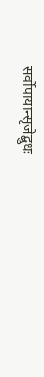सर्वोपायान्सृजेद्बुधः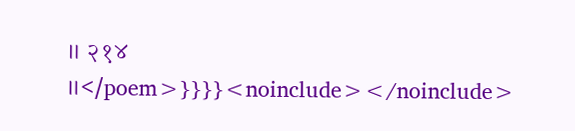॥ २१४ ॥</poem>}}}}<noinclude></noinclude>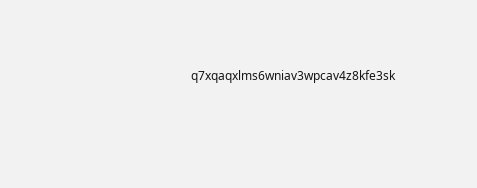q7xqaqxlms6wniav3wpcav4z8kfe3sk